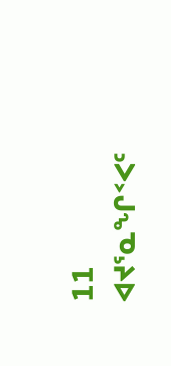11 ᐊᔪᕐᓇᖏᑉᐸᑦ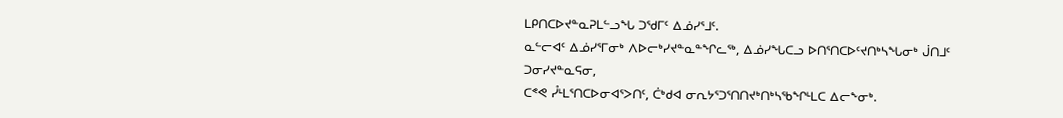ᒪᑭᑎᑕᐅᔪᓐᓇᕈᒪᓪᓗᖓ ᑐᖁᒥᑦ ᐃᓅᓯᕐᒧᑦ.
ᓇᓪᓕᐊᑦ ᐃᓅᓯᕐᒥᓂᒃ ᐱᐅᓕᒃᓯᔪᓐᓇᓐᖏᓚᖅ, ᐃᓅᓯᖓᑕᓗ ᐅᑎᕐᑎᑕᐅᑦᔪᑎᒃᓴᖓᓂᒃ ᒎᑎᒧᑦ ᑐᓂᓯᔪᓐᓇᕋᓂ,
ᑕᕝᕙ ᓮᒻᒪᕐᑎᑕᐅᓂᐊᕐᐳᑎᑦ, ᑖᒃᑯᐊ ᓂᕆᔭᕐᑐᕐᑎᑎᔪᒃᑎᒃᓴᖃᖏᒻᒪᑕ ᐃᓕᖕᓂᒃ.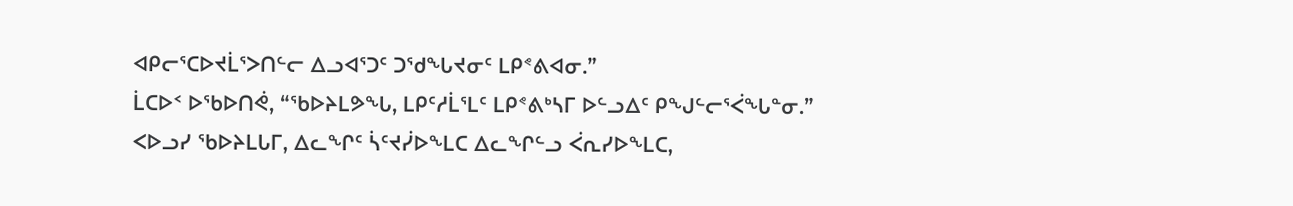ᐊᑭᓕᕐᑕᐅᔪᒫᕐᐳᑎᓪᓕ ᐃᓗᐊᕐᑐᑦ ᑐᖁᖓᔪᓂᑦ ᒪᑭᕝᕕᐊᓂ.”
ᒫᑕᐅᑉ ᐅᖃᐅᑎᕚ, “ᖃᐅᔨᒪᕗᖓ, ᒪᑭᑦᓱᒫᕐᒪᑦ ᒪᑭᕝᕕᒃᓴᒥ ᐅᓪᓗᐃᑦ ᑭᖑᓪᓕᕐᐹᖓᓐᓂ.”
ᐸᐅᓗᓯ ᖃᐅᔨᒪᒐᒥ, ᐃᓚᖏᑦ ᓵᑦᔪᓰᐅᖕᒪᑕ ᐃᓚᖏᓪᓗ ᐹᕆᓯᐅᖕᒪᑕ,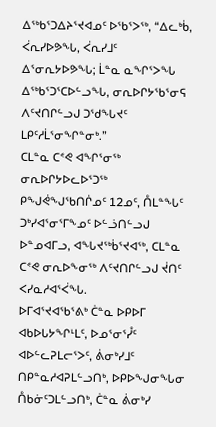ᐃᖅᑲᕐᑐᐃᔨᕐᔪᐊᓄᑦ ᐅᖃᕐᐳᖅ, “ᐃᓚᒃᑳ, ᐹᕆᓯᐅᕗᖓ, ᐹᕆᓯᒧᑦ ᐃᕐᓂᕆᔭᐅᕗᖓ; ᒫᓐᓇ ᓇᖏᕐᐳᖓ ᐃᖅᑲᕐᑐᕐᑕᐅᓪᓗᖓ, ᓂᕆᐅᒋᔭᖃᕐᓂᕋ ᐱᑦᔪᑎᒋᓪᓗᒍ ᑐᖁᖓᔪᑦ ᒪᑭᑦᓱᒫᕐᓂᖏᓐᓂᒃ.”
ᑕᒪᓐᓇ ᑕᕝᕙ ᐊᖏᕐᓂᖅ ᓂᕆᐅᒋᔭᐅᓚᐅᕐᑐᖅ ᑭᖑᕚᖑᖃᑎᒌᓄᑦ 12ᓄᑦ, ᑍᒪᓐᖓᑦ ᑐᒃᓯᐊᕐᓂᕐᒥᖕᓄᑦ ᐅᓪᓘᑎᓪᓗᒍ ᐅᓐᓄᐊᒥᓗ, ᐊᖓᔪᖅᑳᕐᔪᐊᖅ, ᑕᒪᓐᓇ ᑕᕝᕙ ᓂᕆᐅᖕᓂᖅ ᐱᑦᔪᑎᒋᓪᓗᒍ ᔫᑎᑦ ᐸᓯᓇᓱᐊᕐᐹᖓ.
ᐅᒥᐊᕐᔪᐊᖃᕐᕕᒃ ᑖᓐᓇ ᐅᑭᐅᒥ ᐊᑲᐅᒐᔭᖏᒻᒪᑦ, ᐅᓄᕐᓂᕐᓮᑦ ᐊᐅᓪᓚᕈᒪᓕᕐᐳᑦ, ᕖᓂᒃᓯᒧᑦ ᑎᑭᓐᓇᓱᐊᕈᒪᓪᓗᑎᒃ, ᐅᑭᐅᖑᓂᖓᓂ ᑍᑲᓃᑦᑐᒪᓪᓗᑎᒃ, ᑖᓐᓇ ᕖᓂᒃᓯ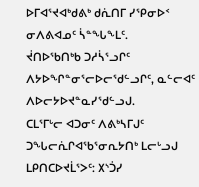ᐅᒥᐊᕐᔪᐊᒃᑯᕕᒃ ᑯᕇᑎᒥ ᓯᕿᓂᐅᑉ ᓂᐱᕕᐊᓄᑦ ᓵᓐᖓᖕᒪᑦ.
ᔫᑎᐅᖃᑎᒃᑲ ᑐᓱᓵᕐᓗᒋᑦ ᐱᔭᐅᖏᓐᓂᕐᓕᐅᓕᖁᓪᓗᒋᑦ, ᓇᓪᓕᐊᑦ ᐱᐅᓕᔭᐅᔪᓐᓇᓯᖁᓪᓗᒍ.
ᑕᒪᕐᒥᒡᓕ ᐊᑐᓂᑦ ᐱᕕᒃᓴᒥᒍᑦ ᑐᖓᓕᕇᒋᐊᖃᕐᓂᕆᔭᑎᒃ ᒪᓕᒡᓗᒍ ᒪᑭᑎᑕᐅᔪᒫᕐᐳᑦ: ᙭ᔅᑑᓯ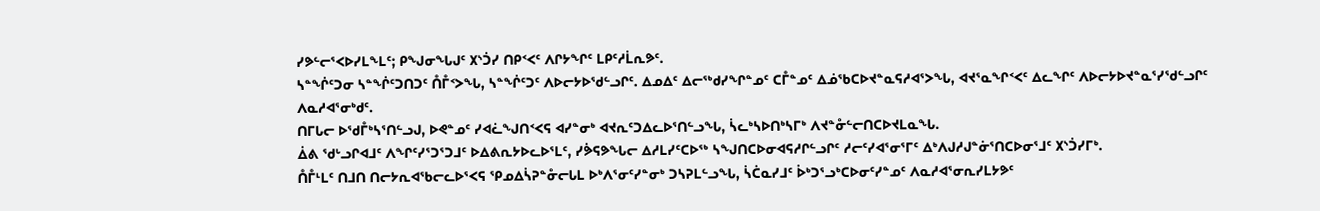ᓯᕗᓪᓕᕐᐸᐅᓯᒪᖕᒪᑦ; ᑭᖑᓂᖓᒍᑦ ᙭ᔅᑑᓯ ᑎᑭᑉᐸᑦ ᐱᒋᔭᖏᑦ ᒪᑭᑦᓱᒫᕆᕗᑦ.
ᓴᓐᖐᑦᑐᓂ ᓴᓐᖐᑦᑐᑎᑐᑦ ᑍᒤᑉᐳᖓ, ᓴᓐᖐᑦᑐᑦ ᐱᐅᓕᔭᐅᖁᓪᓗᒋᑦ. ᐃᓄᐃᑦ ᐃᓕᖅᑯᓯᖏᓐᓄᑦ ᑕᒤᓐᓄᑦ ᐃᓅᖃᑕᐅᔪᓐᓇᕋᓱᐊᕐᐳᖓ, ᐊᔪᕐᓇᖏᑉᐸᑦ ᐃᓚᖏᑦ ᐱᐅᓕᔭᐅᔪᓐᓇᕐᓯᖁᓪᓗᒋᑦ ᐱᓇᓱᐊᕐᓂᒃᑯᑦ.
ᑎᒥᒐᓕ ᐅᖁᒤᒃᓴᕐᑎᓪᓗᒍ, ᐅᕙᓐᓄᑦ ᓯᐊᓛᖑᑎᑉᐸᕋ ᐊᓯᓐᓂᒃ ᐊᔪᕆᑦᑐᐃᓚᐅᕐᑎᓪᓗᖓ, ᓵᓚᒃᓴᐅᑎᒃᓴᒥᒃ ᐱᔪᓐᓁᓪᓕᑎᑕᐅᔪᒪᓇᖓ.
ᐄᕕ ᖁᒡᓗᒋᐊᒧᑦ ᐱᖏᑦᓯᕐᑐᕐᑐᒧᑦ ᐅᐃᕕᕆᔭᐅᓚᐅᕐᒪᑦ, ᓯᕘᕋᕗᖓᓕ ᐃᓱᒪᓯᑦᑕᐅᖅ ᓴᖑᑎᑕᐅᓂᐊᕋᓱᒋᓪᓗᒋᑦ ᓱᓕᑦᓯᐊᕐᓂᕐᒥᑦ ᐃᒃᐱᒍᓱᒍᓐᓃᕐᑎᑕᐅᓂᕐᒧᑦ ᙭ᔅᑑᓯᒥᒃ.
ᑍᒤᒻᒪᑦ ᑎᒧᑎ ᑎᓕᔭᕆᐊᖃᓕᓚᐅᕐᐸᕋ ᕿᓄᐃᓵᕈᓐᓁᓕᒐᒪ ᐅᒃᐱᕐᓂᑦᓯᓐᓂᒃ ᑐᓴᕈᒪᓪᓗᖓ, ᓵᑖᓇᓯᒧᑦ ᐆᒃᑐᕐᓗᒃᑕᐅᓂᑦᓯᓐᓄᑦ ᐱᓇᓱᐊᕐᓂᕆᓯᒪᔭᕗᑦ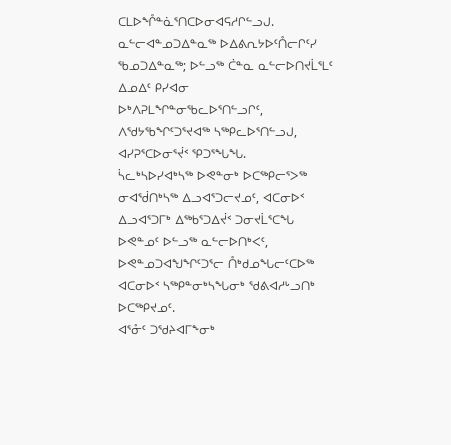ᑕᒪᐅᖎᓐᓈᕐᑎᑕᐅᓂᐊᕋᓱᒋᓪᓗᒍ.
ᓇᓪᓕᐊᓐᓄᑐᐃᓐᓇᖅ ᐅᐃᕕᕆᔭᐅᑦᑍᓕᒋᑦᓯ ᖃᓄᑐᐃᓐᓇᖅ; ᐅᓪᓗᖅ ᑖᓐᓇ ᓇᓪᓕᐅᑎᔪᒫᕐᒪᑦ ᐃᓄᐃᑦ ᑭᓯᐊᓂ ᐅᒃᐱᕈᒪᖏᓐᓂᖃᓚᐅᕐᑎᓪᓗᒋᑦ, ᐱᖁᔭᖃᖏᑦᑐᕐᔪᐊᖅ ᓴᖅᑭᓚᐅᕐᑎᓪᓗᒍ, ᐊᓯᕈᕐᑕᐅᓂᕐᔫᑉ ᕿᑐᕐᖓᖓ.
ᓵᓚᒃᓴᐅᓯᐊᒃᓴᖅ ᐅᕙᓐᓂᒃ ᐅᑕᖅᑭᓕᕐᐳᖅ ᓂᐊᖂᑎᒃᓴᖅ ᐃᓗᐊᕐᑐᓕᔪᓄᑦ, ᐊᑕᓂᐅᑉ ᐃᓗᐊᕐᑐᒥᒃ ᐃᖅᑲᕐᑐᐃᔫᑉ ᑐᓂᔪᒫᕐᑕᖓ ᐅᕙᓐᓄᑦ ᐅᓪᓗᖅ ᓇᓪᓕᐅᑎᒃᐸᑦ, ᐅᕙᓐᓄᑐᐊᖑᖏᑦᑐᕐᓕ ᑍᒃᑯᓄᖓᓕᑦᑕᐅᖅ ᐊᑕᓂᐅᑉ ᓴᖅᑭᓐᓂᒃᓴᖓᓂᒃ ᖁᕕᐊᓱᒡᓗᑎᒃ ᐅᑕᖅᑭᔪᓄᑦ.
ᐊᕐᓁᑦ ᑐᖁᔨᐊᒥᖕᓂᒃ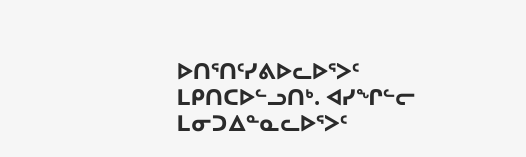ᐅᑎᕐᑎᑦᓯᕕᐅᓚᐅᕐᐳᑦ ᒪᑭᑎᑕᐅᓪᓗᑎᒃ. ᐊᓯᖏᓪᓕ ᒪᓂᑐᐃᓐᓇᓚᐅᕐᐳᑦ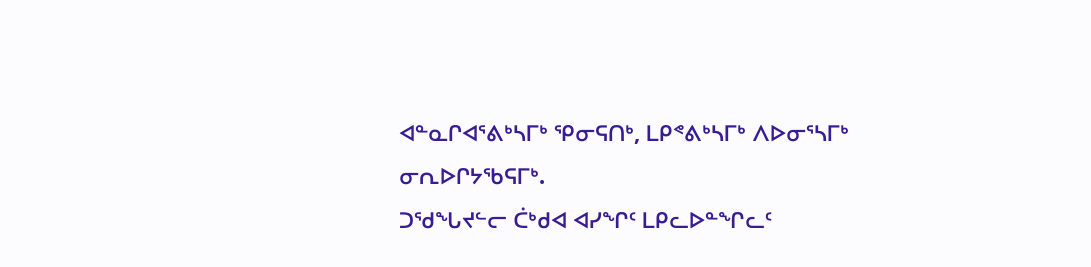ᐊᓐᓇᒋᐊᕐᕕᒃᓴᒥᒃ ᕿᓂᕋᑎᒃ, ᒪᑭᕝᕕᒃᓴᒥᒃ ᐱᐅᓂᕐᓴᒥᒃ ᓂᕆᐅᒋᔭᖃᕋᒥᒃ.
ᑐᖁᖓᔪᓪᓕ ᑖᒃᑯᐊ ᐊᓯᖏᑦ ᒪᑭᓚᐅᓐᖏᓚᑦ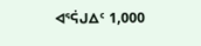ᐊᕐᕌᒍᐃᑦ 1,000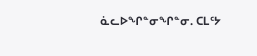ᓈᓚᐅᖏᓐᓂᖏᓐᓂ. ᑕᒪᑦᔭ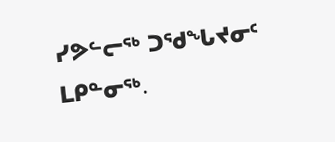ᓯᕗᓪᓕᖅ ᑐᖁᖓᔪᓂᑦ ᒪᑭᓐᓂᖅ.